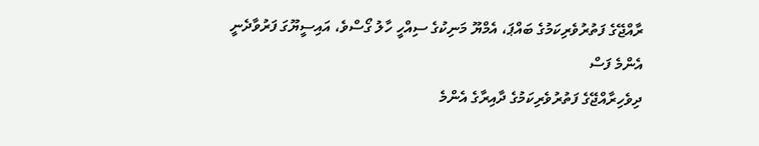ރާއްޖޭގެ ފަތުރުވެރިކަމުގެ ބައްޕަ، އެމްޔޫ މަނިކުގެ ސިއްހީ ހާލު ގޯސްވެ، އައިސީޔޫގަ ފަރުވާދެނީ
އެންމެ ފަސް
ދިވެހިރާއްޖޭގެ ފަތުރުވެރިކަމުގެ ދާއިރާގެ އެންމެ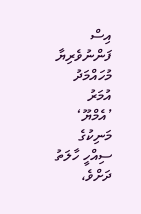އިސް ފަންނުވެރިޔާ މުހައްމަދު އުމަރު ’އެމްޔޫ‘ މަނިކުގެ ސިއްހީ ހާލަތު ދަށްވެ،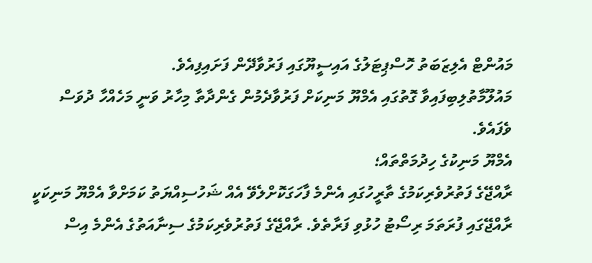މައުންޓް އެލިޒަބަތު ހޮސްޕިޓަލުގެ އައިސީޔޫގައި ފަރުވާދޭން ފަށައިފިއެވެ.
މައުލޫމާތުލިބިފައިވާ ގޮތުގައި އެމްޔޫ މަނިކަށް ފަރުވާދެމުން ގެންދާތާ މިހާރު ވަނީ މަހެއްހާ ދުވަސް ވެފައެވެ.
އެމްޔޫ މަނިކުގެ ހިދުމަތްތައް؛
ރާއްޖޭގެ ފަތުރުވެރިކަމުގެ ތާރީހުގައި އެންމެ ފާހަގަކޮށްލެވޭ އެއް ޝަހުސިއްޔަތު ކަމަށްވާ އެމްޔޫ މަނިކަކީ ރާއްޖޭގައި ފުރަތަމަ ރިސޯޓު ހުޅުވި ފަރާތެވެ. ރާއްޖޭގެ ފަތުރުވެރިކަމުގެ ސިނާއަތުގެ އެންމެ އިސް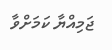ޖަމިއްޔާ ކަމަށްވާ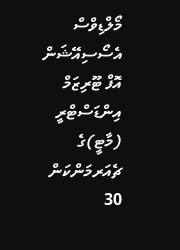މޯލްޑިވްސް އެސޯސިއޭޝަން އޮފް ޓޫރިޒަމް އިންޑަސްޓްރީ (މާޓީ)ގެ ޗެއަރމަންކަން 30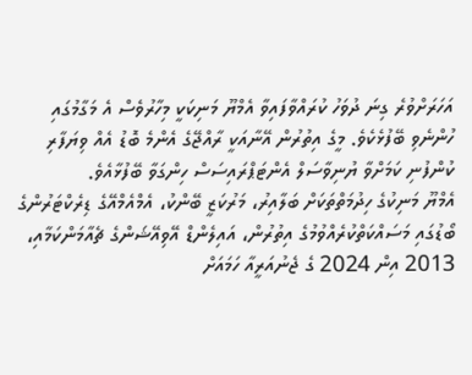އަހަރަށްވުރެ ގިނަ ދުވަހު ކުރައްވާފައިވާ އެމްޔޫ މަނިކަކީ މިހާރުވެސް އެ މަގާމުގައި ހުންނެވި ބޭފުޅެކެވެ. މީގެ އިތުރުން އޭނާއަކީ ރާއްޖޭގެ އެންމެ ބޮޑު އެއް ވިޔަފާރި ކުންފުނި ކަމަށްވާ ޔުނިވާސަލް އެންޓަޕްރައިސަސް ހިންގަވާ ބޭފުޅާއެވެ.
އެމްޔޫ މަނިކުގެ ހިދުމަތްތަކަށް ބަލާއިރު، މަރުކަޒީ ބޭންކު، އެމްއެމްއޭގެ ޑިރެކްޓަރުންގެ ބޯޑުގައި މަސައްކަތްކުރެއްވުމުގެ އިތުރުން، އައިލެންޑް އޭވިއޭޝަންގެ ޗެއާމަންކަމާއި، 2013 އިން 2024 ގެ ޖެނުއަރީއާ ހަމައަށް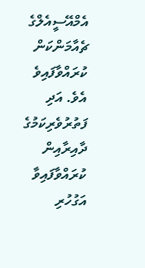އެމްއޭސީއެލްގެ ޗެއާމަންކަން ކުރައްވާފައިވެ އެވެ. އަދި ފަތުރުވެރިކަމުގެ ދާއިރާއިން ކުރައްވާފައިވާ އަގުހުރި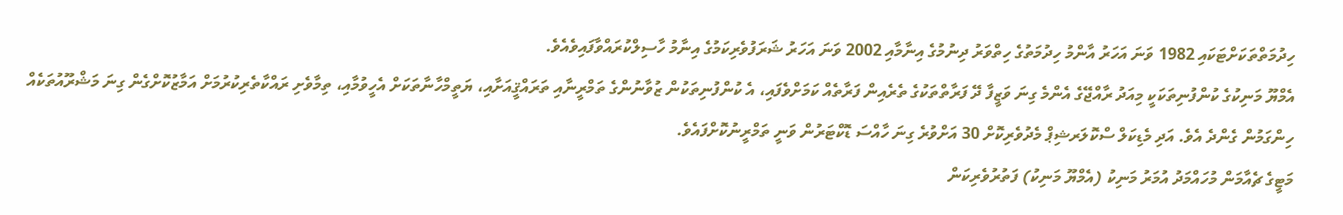ހިދުމަތްތަކަށްޓަކައި 1982 ވަނަ އަހަރު އާންމު ހިދުމަތުގެ ހިތްވަރު ދިނުމުގެ އިނާމާއި 2002 ވަނަ އަހަރު ޝަރަފުވެރިކަމުގެ އިނާމު ހާސިލްކުރައްވާފައިވެއެވެ.
އެމްޔޫ މަނިކުގެ ކުންފުނިތަކަކީ މިއަދު ރާއްޖޭގެ އެންމެ ގިނަ ވަޒީފާ ދޭ ފަރާތްތަކުގެ ތެރެއިން ފަރާތެއް ކަމަށްވެފައި، އެ ކުންފުނިތަކުން ޒުވާނުންގެ ތަމްރީނާއި ތަރައްޤީއަށާއި، ޔަތީމްހާނާތަކަށް އެހީވުމާއި، ތިމާވެށި ރައްކާތެރިކުރުމަށް އަމާޒުކޮށްގެން ގިނަ މަޝްރޫއުތަކެއް ހިންގަމުން ގެންދެ އެވެ. އަދި މެޑިކަލް ސްކޮލަރޝިޕް މެދުވެރިކޮށް 30 އަށްވުރެ ގިނަ ހާއްސަ ޑޮކްޓަރުން ވަނީ ތަމްރީނުކޮށްފައެވެ.
މަޓީގެ ޗެއާމަން މުހައްމަދު އުމަރު މަނިކު (އެމްޔޫ މަނިކު) ފަތުރުވެރިކަން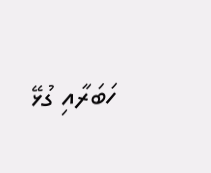ހަބަރާއި ގުޅޭ